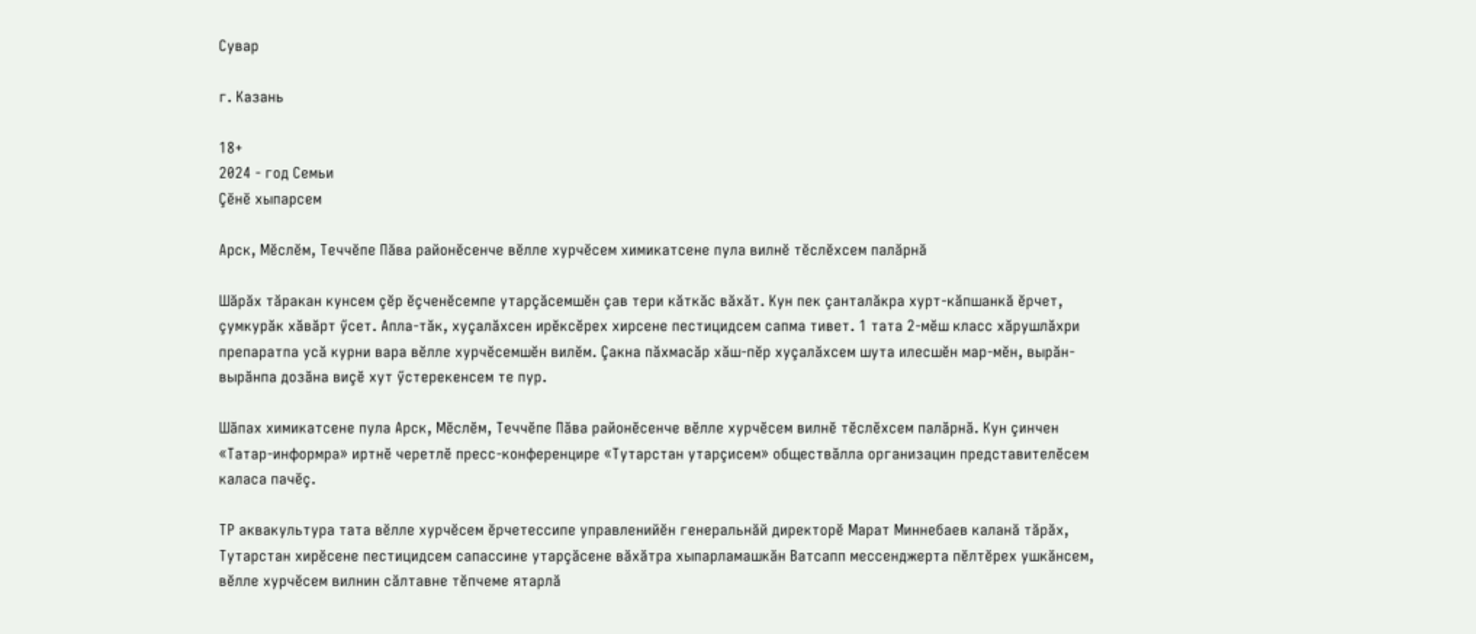Сувар

г. Казань

18+
2024 - год Семьи
Çӗнӗ хыпарсем

Арск, Мӗслӗм, Теччӗпе Пăва районӗсенче вӗлле хурчӗсем химикатсене пула вилнӗ тӗслӗхсем палăрнă

Шăрăх тăракан кунсем çӗр ӗçченӗсемпе утарçăсемшӗн çав тери кăткăс вăхăт. Кун пек çанталăкра хурт-кăпшанкă ӗрчет, çумкурăк хăвăрт ӳсет. Апла-тăк, хуçалăхсен ирӗксӗрех хирсене пестицидсем сапма тивет. 1 тата 2-мӗш класс хăрушлăхри препаратпа усă курни вара вӗлле хурчӗсемшӗн вилӗм. Çакна пăхмасăр хăш-пӗр хуçалăхсем шута илесшӗн мар-мӗн, вырăн-вырăнпа дозăна виçӗ хут ӳстерекенсем те пур.

Шăпах химикатсене пула Арск, Мӗслӗм, Теччӗпе Пăва районӗсенче вӗлле хурчӗсем вилнӗ тӗслӗхсем палăрнă. Кун çинчен «Татар-информра» иртнӗ черетлӗ пресс-конференцире «Тутарстан утарçисем» обществăлла организацин представителӗсем каласа пачӗç.

ТР аквакультура тата вӗлле хурчӗсем ӗрчетессипе управленийӗн генеральнăй директорӗ Марат Миннебаев каланă тăрăх, Тутарстан хирӗсене пестицидсем сапассине утарçăсене вăхăтра хыпарламашкăн Ватсапп мессенджерта пӗлтӗрех ушкăнсем, вӗлле хурчӗсем вилнин сăлтавне тӗпчеме ятарлă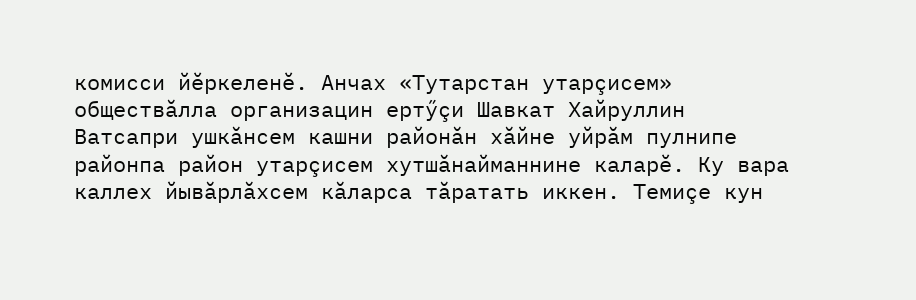комисси йӗркеленӗ. Анчах «Тутарстан утарçисем» обществăлла организацин ертӳçи Шавкат Хайруллин Ватсапри ушкăнсем кашни районăн хăйне уйрăм пулнипе районпа район утарçисем хутшăнайманнине каларӗ. Ку вара каллех йывăрлăхсем кăларса тăратать иккен. Темиçе кун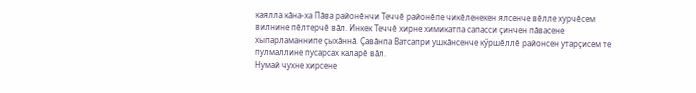каялла кăна-ха Пăва районӗнчи Теччӗ районӗпе чикӗленекен ялсенче вӗлле хурчӗсем вилнине пӗлтерчӗ вăл. Инкек Теччӗ хирне химикатпа сапасси çинчен пăвасене хыпарламаннипе çыхăннă. Çавăнпа Ватсапри ушкăнсенче кӳршӗллӗ районсен утарçисем те пулмаллине пусарсах каларӗ вăл.
Нумай чухне хирсене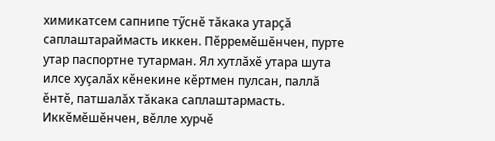химикатсем сапнипе тӳснӗ тăкака утарçă саплаштараймасть иккен. Пӗрремӗшӗнчен, пурте утар паспортне тутарман. Ял хутлăхӗ утара шута илсе хуçалăх кӗнекине кӗртмен пулсан, паллă ӗнтӗ, патшалăх тăкака саплаштармасть. Иккӗмӗшӗнчен, вӗлле хурчӗ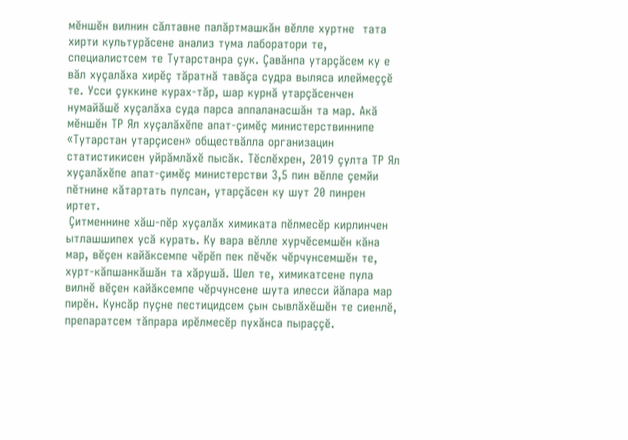мӗншӗн вилнин сăлтавне палăртмашкăн вӗлле хуртне  тата хирти культурăсене анализ тума лаборатори те, специалистсем те Тутарстанра çук. Çавăнпа утарçăсем ку е вăл хуçалăха хирӗç тăратнă тавăçа судра выляса илеймеççӗ те. Усси çуккине курах-тăр, шар курнă утарçăсенчен нумайăшӗ хуçалăха суда парса аппаланасшăн та мар. Акă мӗншӗн ТР Ял хуçалăхӗпе апат-çимӗç министерствиннипе «Тутарстан утарçисен» обществăлла организацин статистикисен уйрăмлăхӗ пысăк. Тӗслӗхрен, 2019 çулта ТР Ял хуçалăхӗпе апат-çимӗç министерстви 3,5 пин вӗлле çемйи пӗтнине кăтартать пулсан, утарçăсен ку шут 20 пинрен иртет.
 Çитменнине хăш-пӗр хуçалăх химиката пӗлмесӗр кирлинчен ытлашшипех усă курать. Ку вара вӗлле хурчӗсемшӗн кăна мар, вӗçен кайăксемпе чӗрӗп пек пӗчӗк чӗрчунсемшӗн те, хурт-кăпшанкăшăн та хăрушă. Шел те, химикатсене пула вилнӗ вӗçен кайăксемпе чӗрчунсене шута илесси йăлара мар пирӗн. Кунсăр пуçне пестицидсем çын сывлăхӗшӗн те сиенлӗ, препаратсем тăпрара ирӗлмесӗр пухăнса пыраççӗ.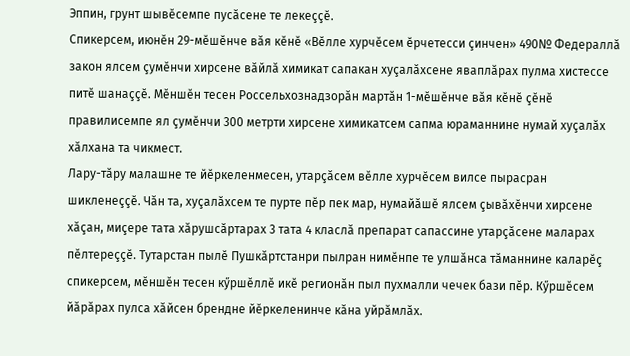Эппин, грунт шывӗсемпе пусăсене те лекеççӗ.
Спикерсем, июнӗн 29-мӗшӗнче вăя кӗнӗ «Вӗлле хурчӗсем ӗрчетесси çинчен» 490№ Федераллă закон ялсем çумӗнчи хирсене вăйлă химикат сапакан хуçалăхсене яваплăрах пулма хистессе питӗ шанаççӗ. Мӗншӗн тесен Россельхознадзорăн мартăн 1-мӗшӗнче вăя кӗнӗ çӗнӗ правилисемпе ял çумӗнчи 300 метрти хирсене химикатсем сапма юраманнине нумай хуçалăх хăлхана та чикмест.
Лару-тăру малашне те йӗркеленмесен, утарçăсем вӗлле хурчӗсем вилсе пырасран шикленеççӗ. Чăн та, хуçалăхсем те пурте пӗр пек мар, нумайăшӗ ялсем çывăхӗнчи хирсене хăçан, миçере тата хăрушсăртарах 3 тата 4 класлă препарат сапассине утарçăсене маларах пӗлтереççӗ. Тутарстан пылӗ Пушкăртстанри пылран нимӗнпе те улшăнса тăманнине каларӗç спикерсем, мӗншӗн тесен кӳршӗллӗ икӗ регионăн пыл пухмалли чечек бази пӗр. Кӳршӗсем йăрăрах пулса хăйсен брендне йӗркеленинче кăна уйрăмлăх.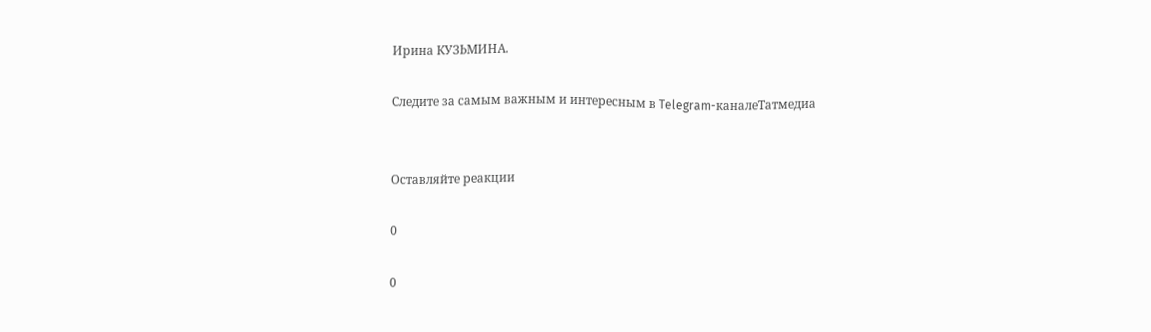Ирина КУЗЬМИНА.

Следите за самым важным и интересным в Telegram-каналеТатмедиа


Оставляйте реакции

0

0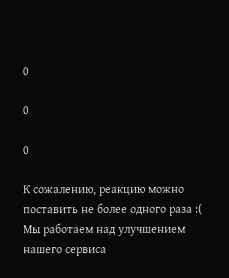0

0

0

К сожалению, реакцию можно поставить не более одного раза :(
Мы работаем над улучшением нашего сервиса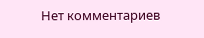Нет комментариев